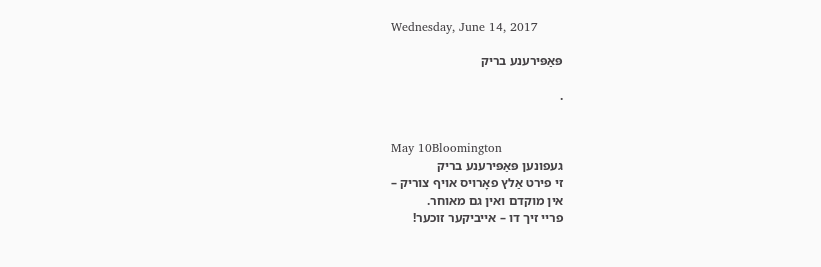Wednesday, June 14, 2017

פּאַפּירענע בריק

.


May 10Bloomington
געפונען פּאַפּירענע בריק
זי פירט אַלץ פאָרויס אויף צוריק –
אין מוקדם ואין גם מאוחר.
פריי זיך דו – אייביקער זוכער!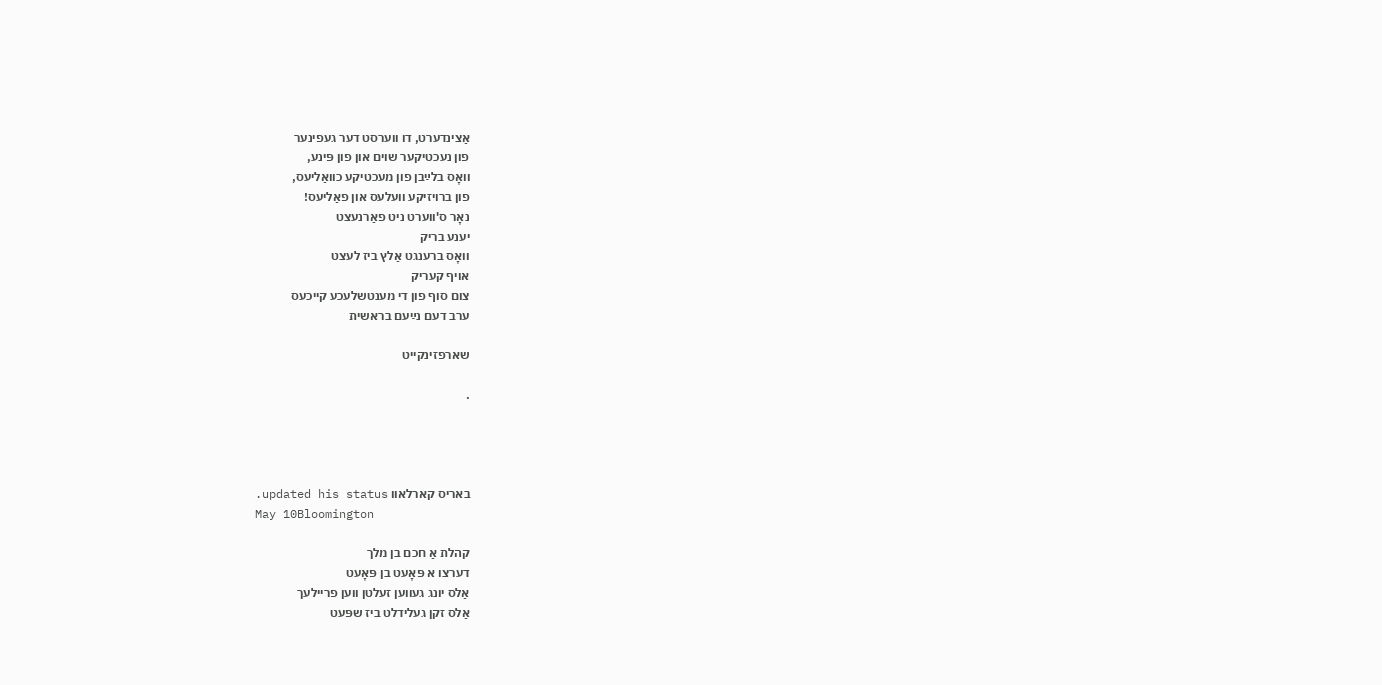אַצינדערט, דו ווערסט דער געפינער
פון נעכטיקער שוים און פון פּינע,
וואָס בלײַבן פון מעכטיקע כוואַליעס,
פון ברויזיקע וועלעס און פאַליעס!
נאָר ס'ווערט ניט פאַרנעצט
יענע בריק
וואָס ברענגט אַלץ ביז לעצט
אויף קעריק
צום סוף פון די מענטשלעכע קייכעס
ערב דעם נײַעם בראשית

שארפזינקייט

.




באריס קארלאוו updated his status.
May 10Bloomington

קהלת אַ חכם בן מלך
דערצו א פּאָעט בן פּאָעט
אַלס יונג געווען זעלטן ווען פריילעך
אַלס זקן געלידלט ביז שפּעט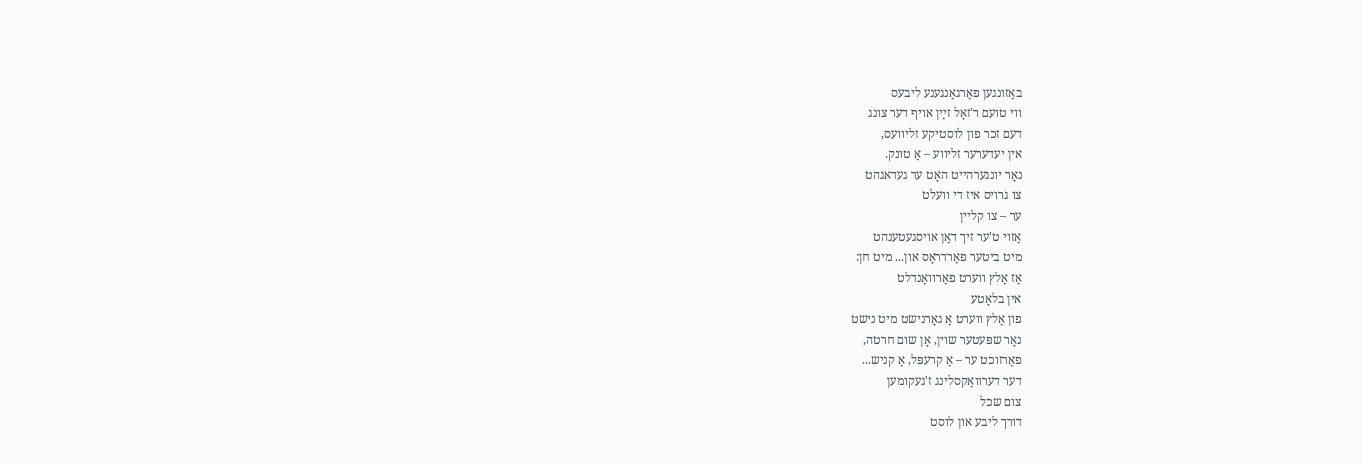באַזונגען פאַרגאַנגענע ליבעס
ווי טועם ר'זאָל זײַן אויף דער צונג
דעם זכר פון לוסטיקע זליוועס,
אין יעדערער זליווע – אַ טונק.
נאָר יונגערהייט האָט ער געדאגהט
צו גרויס איז די וועלט
ער – צו קליין
אַזוי ט'ער זיך דאַן אויסגעטענהט
מיט ביטער פאַרדראָס און... מיט חן:
אַז אַלץ ווערט פאַרוואַנדלט
אין בלאָטע
פון אַלץ ווערט אַ גאָרנישט מיט נישט
נאָר שפּעטער שוין, אָן שום חרטה,
פאַרזוכט ער – אַ קרעפּל, אַ קניש...
דער דערוואַקסלינג ז'געקומען
צום שכל
דורך ליבע און לוסט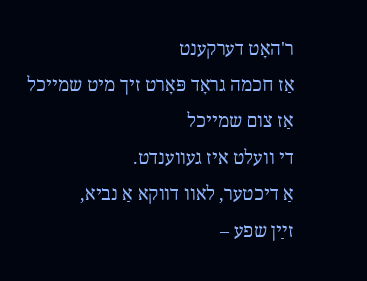ר'האָט דערקענט
אַז חכמה גראָד פּאָרט זיך מיט שמייכל
אַז צום שמייכל
די וועלט איז געווענדט.
אַ דיכטער, לאוו דווקא אַ נביא,
זײַן שפע –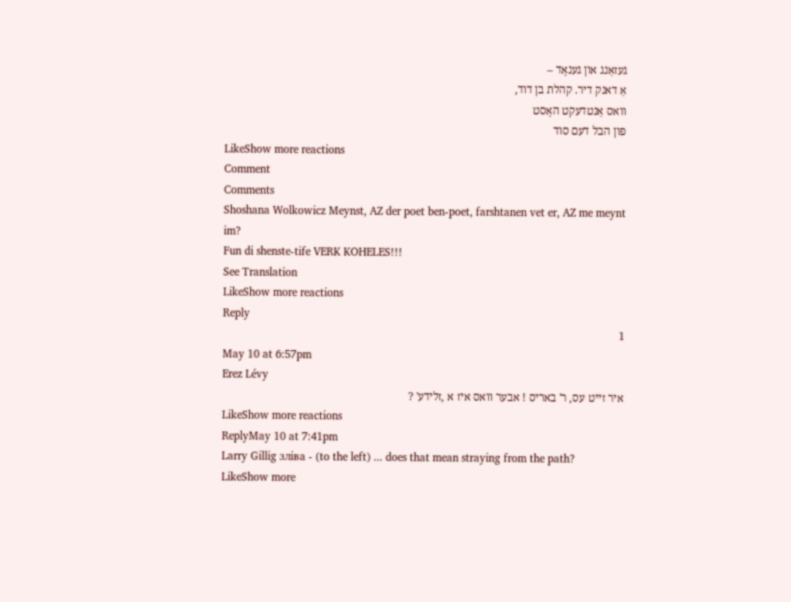געזאַנג און גענאָד –
אַ דאנק דיר. קהלת בן דוד,
וואס אַנטדעקט האָסט
פון הבל דעם סוד
LikeShow more reactions
Comment
Comments
Shoshana Wolkowicz Meynst, AZ der poet ben-poet, farshtanen vet er, AZ me meynt im?
Fun di shenste-tife VERK KOHELES!!!
See Translation
LikeShow more reactions
Reply
1
May 10 at 6:57pm
Erez Lévy
איר זייט עס, ר' באריס ! אבער וואס איז א ,זלידע' ?
LikeShow more reactions
ReplyMay 10 at 7:41pm
Larry Gillig зліва - (to the left) ... does that mean straying from the path?
LikeShow more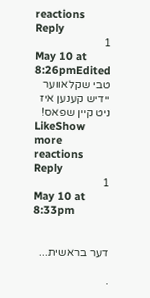reactions
Reply
1
May 10 at 8:26pmEdited
טבי שקלאווער
יידיש קענען איז ניט קיין שפאס!
LikeShow more reactions
Reply
1
May 10 at 8:33pm


דער בראשית...

.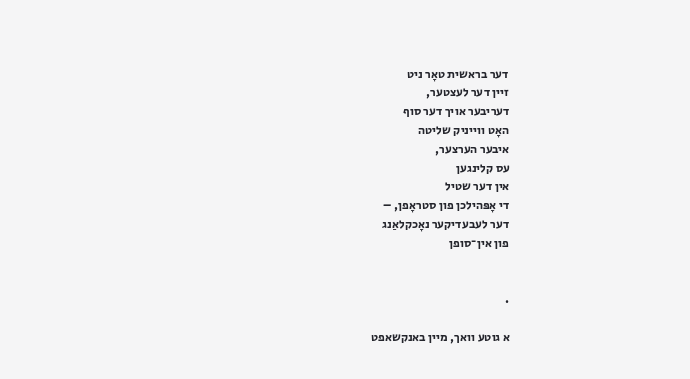דער בראשית טאָר ניט
זיין דער לעצטער,
דעריבער אויך דער סוף
האָט ווייניק שליטה
איבער הערצער,
עס קלינגען
אין דער שטיל
די אָפּהילכן פון סטראָפן, –
דער לעבעדיקער נאָכקלאַנג
פון אין־סופן


.

א גוטע וואך, מיין באנקשאפט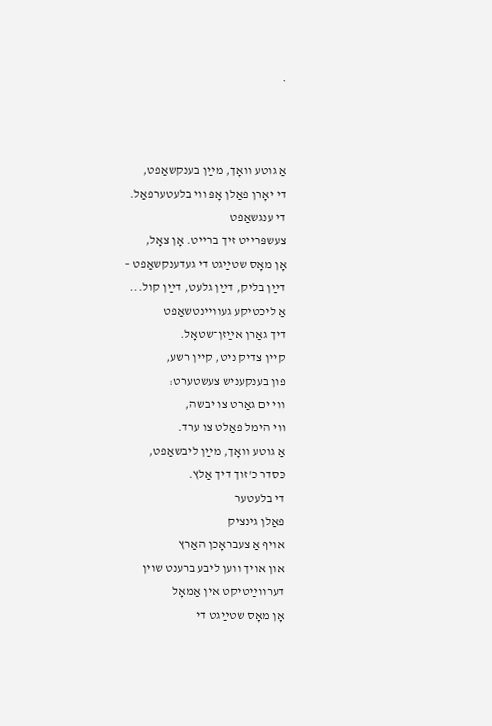.



אַ גוטע וואָך, מײַן בענקשאַפט,
די יאָרן פאַלן אָפּ ווי בלעטערפאַל.
די ענגשאַפט
צעשפּרייט זיך ברייט. אָן צאָל,
אָן מאָס שטײַגט די געדענקשאַפט –
דײַן בליק, דײַן גלעט, דײַן קול...
אַ ליכטיקע געוויינטשאַפט
דיך גאַרן אײַזן־שטאָל.
קיין צדיק ניט, קיין רשע,
פון בענקעניש צעשטערט:
ווי ים גאַרט צו יבשה,
ווי הימל פאַלט צו ערד.
אַ גוטע וואָך, מײַן ליבשאַפט,
כּסדר כ'זוך דיך אַלץ.
די בלעטער
פאַלן גינציק
אויף אַ צעבראָכן האַרץ
און אויך ווען ליבע ברענט שוין
דערווײַטיקט אין אַמאָל
אָן מאָס שטײַגט די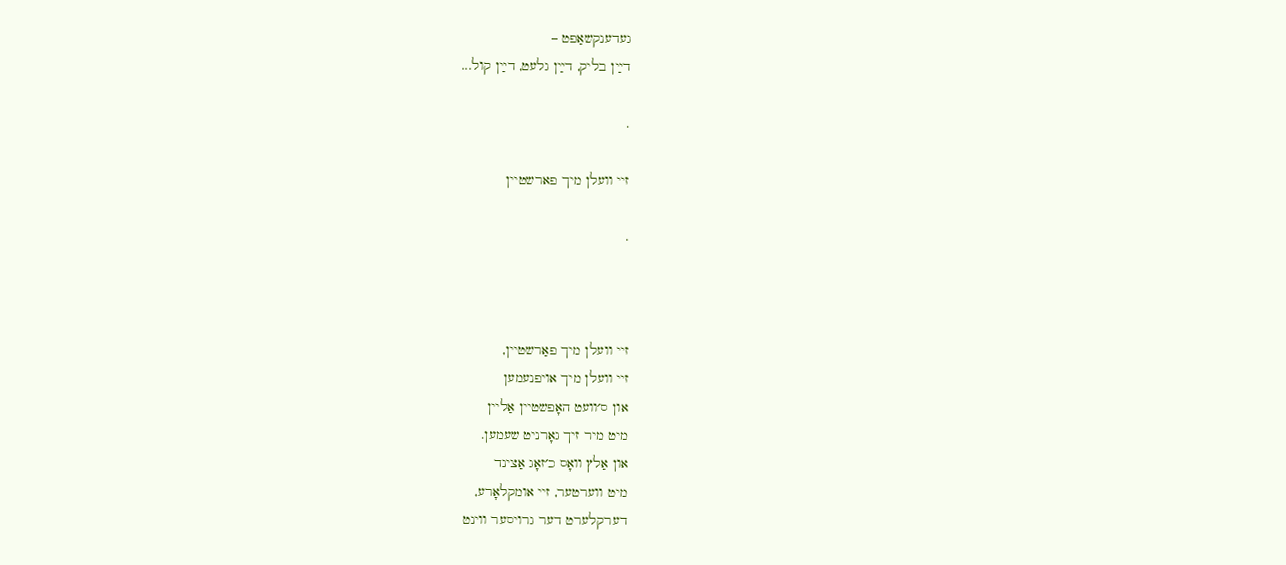געדענקשאַפט –
דײַן בליק, דײַן גלעט, דײַן קול...

.

זיי וועלן מיך פארשטיין

.



זיי וועלן מיך פאַרשטיין,
זיי וועלן מיך אויפנעמען
און ס׳וועט האָפשטיין אַליין
מיט מיר זיך גאָרניט שעמען.
און אַלץ וואָס כ׳זאָג אַצינד
מיט ווערטער, זיי אומקלאָרע,
דערקלערט דער גרויסער ווינט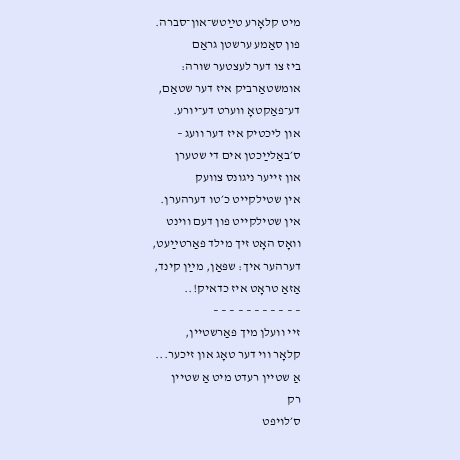מיט קלאָרע טײַטש־און־סברה.
פון סאַמע ערשטן גראַם
ביז צו דער לעצטער שורה:
אומשטאַרביק איז דער שטאַם,
דע־פאַקטאָ ווערט דע־יורע.
און ליכטיק איז דער וועג –
ס׳באַלײַכטן אים די שטערן
און זייער ניגונס צוועק
אין שטילקייט כ׳טו דערהערן.
אין שטילקייט פון דעם ווינט
וואָס האָט זיך מילד פאַרטײַעט,
דערהער איך: שפּאַן, מײַן קינד,
אַזאַ טראָט איז כדאיק!..
– – – – – – – – – – –
זיי וועלן מיך פאַרשטיין,
קלאָר ווי דער טאָג און זיכער...
אַ שטיין רעדט מיט אַ שטיין
רק
ס׳לויפט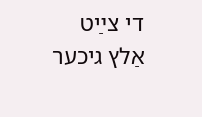די צײַט
אַלץ גיכער